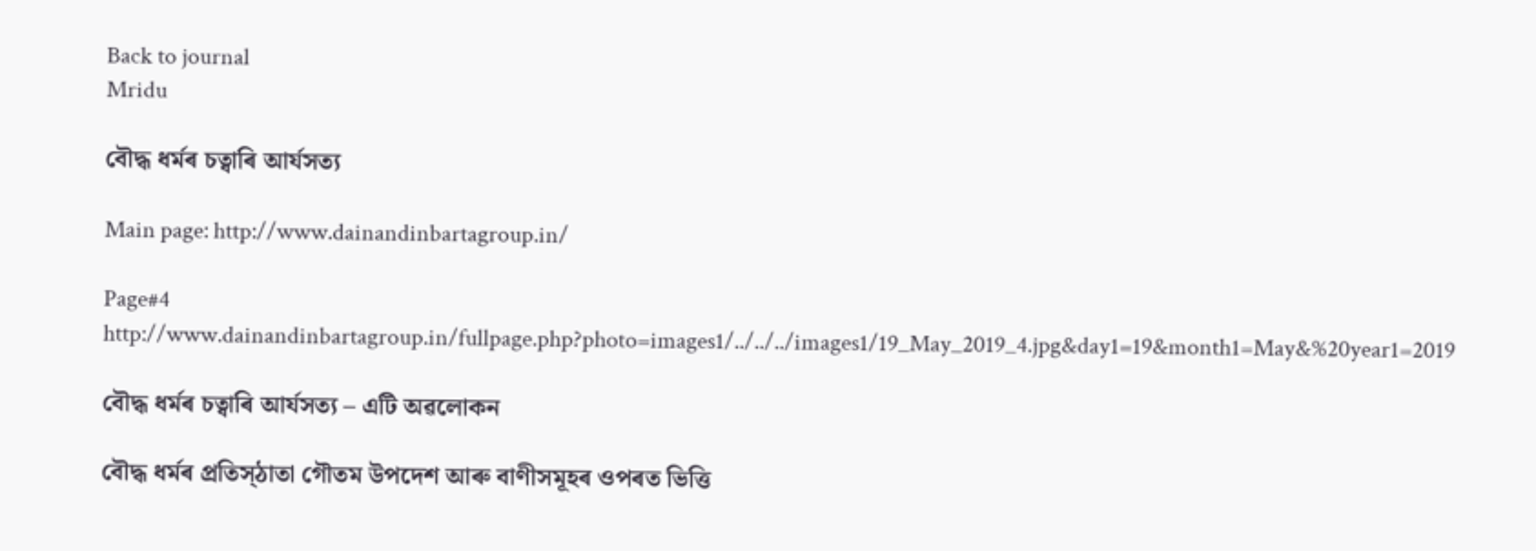Back to journal
Mridu

বৌদ্ধ ধৰ্মৰ চত্বাৰি আৰ্যসত্য

Main page: http://www.dainandinbartagroup.in/

Page#4 http://www.dainandinbartagroup.in/fullpage.php?photo=images1/../../../images1/19_May_2019_4.jpg&day1=19&month1=May&%20year1=2019

বৌদ্ধ ধৰ্মৰ চত্বাৰি আৰ্যসত্য – এটি অৱলোকন

বৌদ্ধ ধৰ্মৰ প্ৰতিস্ঠাতা গৌতম উপদেশ আৰু বাণীসমূহৰ ওপৰত ভিত্তি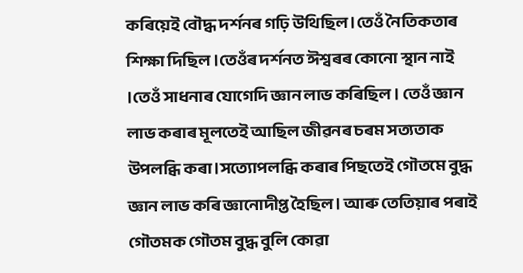কৰিয়েই বৌদ্ধ দৰ্শনৰ গঢ়ি উথিছিল।তেওঁ নৈতিকতাৰ শিক্ষা দিছিল ।তেওঁৰ দৰ্শনত ঈশ্বৰৰ কোনো স্থান নাই ।তেওঁ সাধনাৰ যোগেদি জ্ঞান লাভ কৰিছিল । তেওঁ জ্ঞান লাভ কৰাৰ মূলতেই আছিল জীৱনৰ চৰম সত্যতাক উপলব্ধি কৰা।সত্যোপলব্ধি কৰাৰ পিছতেই গৌতমে বুদ্ধ জ্ঞান লাভ কৰি জ্ঞানোদীপ্ত হৈছিল। আৰু তেতিয়াৰ পৰাই গৌতমক গৌতম বুদ্ধ বুলি কোৱা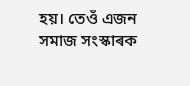হয়। তেওঁ এজন সমাজ সংস্কাৰক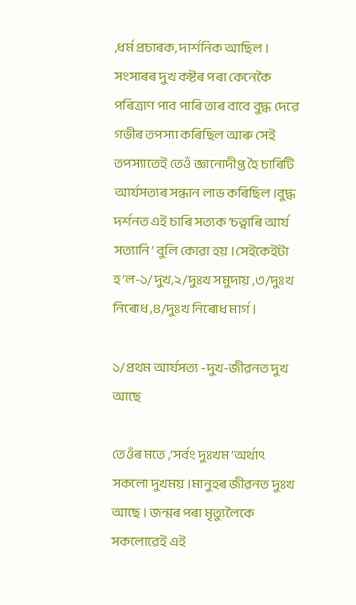,ধৰ্ম প্ৰচাৰক, দাৰ্শনিক আছিল । সংসাৰৰ দুখ কষ্টৰ পৰা কেনেকৈ পৰিত্ৰাণ পাব পাৰি তাৰ বাবে বুদ্ধ দেৱে গভীৰ তপস্যা কৰিছিল আৰু সেই তপস্যাতেই তেওঁ জ্ঞানোদীপ্ত হৈ চাৰিটি আৰ্যসত্যৰ সন্ধান লাভ কৰিছিল।বুদ্ধ দৰ্শনত এই চাৰি সত্যক ‘চত্বাৰি আৰ্য সত্যানি’ বুলি কোৱা হয়।সেইকেইটা হ’ল-১/দুখ,২/দুঃখ সমুদায় ,৩/দুঃখ নিৰোধ ,৪/দুঃখ নিৰোধ মাৰ্গ।

১/প্ৰথম আৰ্যসত্য -দুখ-জীৱনত দুখ আছে

তেওঁৰ মতে ,’সৰ্বং দুঃখম’অৰ্থাৎ সকলো দুখময়।মানুহৰ জীৱনত দুঃখ আছে । জন্মৰ পৰা মৃত্যুলৈকে সকলোৱেই এই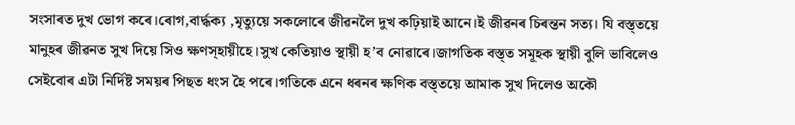সংসাৰত দুখ ভোগ কৰে।ৰোগ,বাৰ্দ্ধক্য ,মৃত্যুয়ে সকলোৰে জীৱনলৈ দুখ কঢ়িয়াই আনে।ই জীৱনৰ চিৰন্তন সত্য। যি বস্ত্তয়ে মানুহৰ জীৱনত সুখ দিয়ে সিও ক্ষণস্হায়ীহে।সুখ কেতিয়াও স্থায়ী হ’ব নোৱাৰে।জাগতিক বস্ত্ত সমূহক স্থায়ী বুলি ভাবিলেও সেইবোৰ এটা নিৰ্দিষ্ট সময়ৰ পিছত ধংস হৈ পৰে।গতিকে এনে ধৰনৰ ক্ষণিক বস্ত্তয়ে আমাক সুখ দিলেও অকৌ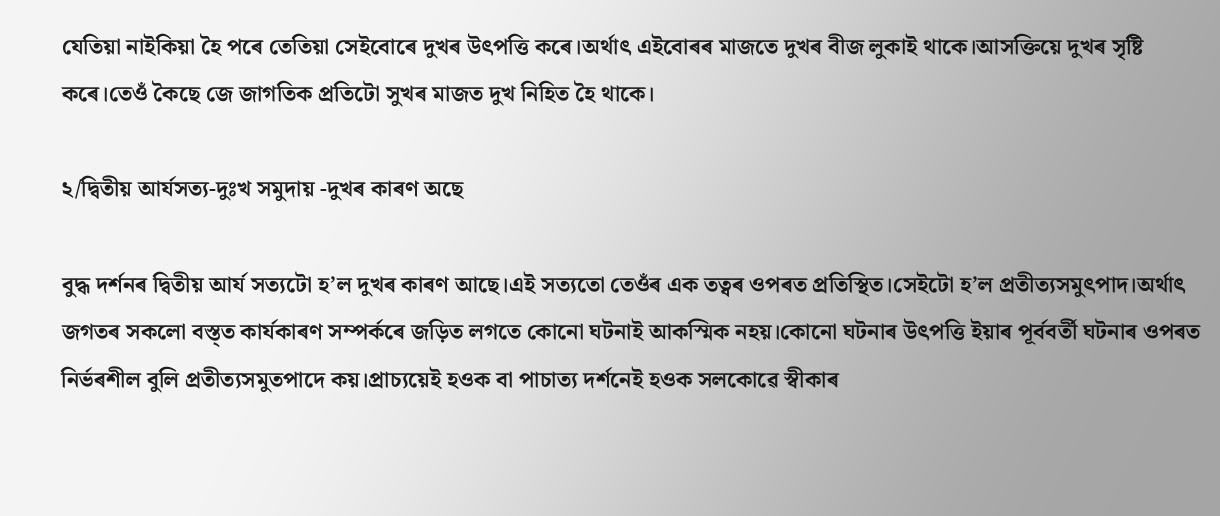যেতিয়া নাইকিয়া হৈ পৰে তেতিয়া সেইবোৰে দুখৰ উৎপত্তি কৰে।অৰ্থাৎ এইবোৰৰ মাজতে দুখৰ বীজ লুকাই থাকে।আসক্তিয়ে দুখৰ সৃষ্টি কৰে।তেওঁ কৈছে জে জাগতিক প্ৰতিটো সুখৰ মাজত দুখ নিহিত হৈ থাকে।

২/দ্বিতীয় আৰ্যসত্য-দুঃখ সমুদায় -দুখৰ কাৰণ অছে

বুদ্ধ দৰ্শনৰ দ্বিতীয় আৰ্য সত্যটো হ’ল দুখৰ কাৰণ আছে।এই সত্যতো তেওঁৰ এক তত্বৰ ওপৰত প্ৰতিস্থিত।সেইটো হ’ল প্ৰতীত্যসমুৎপাদ।অৰ্থাৎ জগতৰ সকলো বস্ত্ত কাৰ্যকাৰণ সম্পৰ্কৰে জড়িত লগতে কোনো ঘটনাই আকস্মিক নহয়।কোনো ঘটনাৰ উৎপত্তি ইয়াৰ পূৰ্ববৰ্তী ঘটনাৰ ওপৰত নিৰ্ভৰশীল বুলি প্ৰতীত্যসমুতপাদে কয়।প্ৰাচ্যয়েই হওক বা পাচাত্য দৰ্শনেই হওক সলকোৱে স্বীকাৰ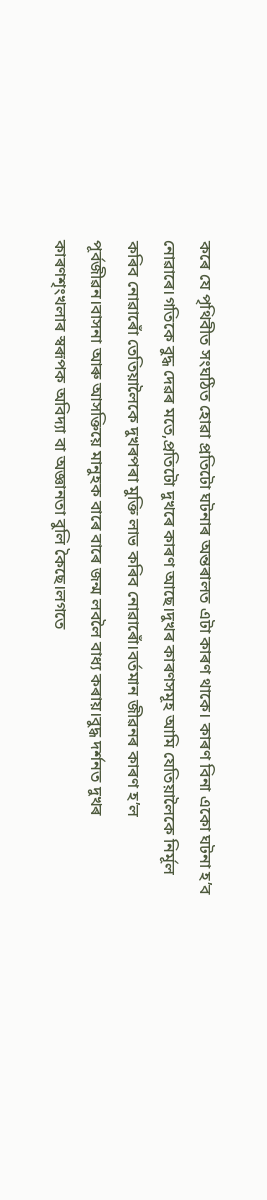কৰে যে পৃথিবীত সংঘঠিত হোৱা প্ৰতিটো ঘটনাৰ অন্তৰালত এটা কাৰণ থাকে। কাৰণ বিনা একো ঘটনা হ’ব নোৱাৰে।গতিকে বুদ্ধ দেৱৰ মতে,প্ৰতিটো দুখৰে কাৰণ আছে।দুখৰ কাৰণসমূহ আমি যেতিয়ালৈকে নিৰ্মূল কৰিব নোৱাৰোঁ তেতিয়ালৈকে দুখৰপৰা মুক্তি লাভ কৰিব নোৱাৰোঁ।বৰ্তমান জীৱনৰ কাৰণ হ’ল পূৰ্বজীৱন।বাসনা আৰু আসক্তিয়ে মানুহক বাৰে বাৰে জন্ম লবলৈ বাধ্য কৰায়।বুদ্ধ দৰ্শনত দুখৰ কাৰণশৃংখলাৰ স্বৰূপক অবিদ্যা বা অজ্ঞানতা বুলি কৈছে।লগতে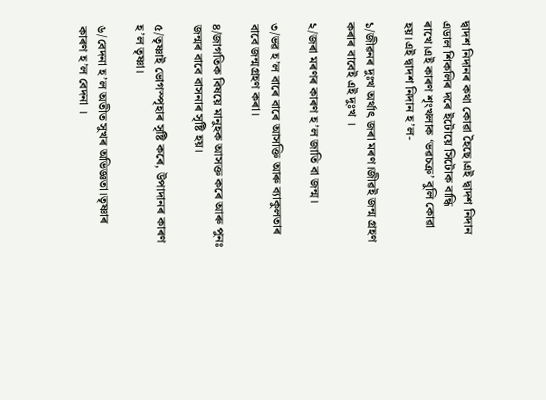দ্বাদশ নিদানৰ কথা কোৱা হৈছে।এই দ্বাদশ নিদান এডাল শিকলিৰ দৰে ইটোয়ে সিটোক বান্ধি ৰাখে।এই কাৰণ শৃংখলাক ‘ভৱচক্ৰ’ বুলি কোৱা হয়।এই দ্বাদশ নিদান হ’ল-

১/জীৱনৰ দুঃখ অৰ্থাৎ জৰা মৰণ।জীৱই জন্ম গ্ৰহণ কৰাৰ বাবেই এই দুঃখ ।

২/জৰা মৰণৰ কাৰণ হ’ল জাতি বা জন্ম।

৩/ভৱ হ’ল বাৰে বাৰে আসক্তি আৰু ব্যাকুলতাৰ বাবে জন্মগ্ৰহণ কৰা।

৪/জাগতিক বিষয়ে মানুহক আসক্ত কৰে আৰু পুনঃ জন্মৰ বাবে বাসনাৰ সৃষ্টি হয়।

৫/তৃষ্ণাই ভোগস্পৃহাৰ সৃষ্টি কৰে, উপাদানৰ কাৰণ হ’ল তৃষ্ণা।

৬/বেদনা হ’ল অতীত সুখৰ অভিজ্ঞতা।তৃষ্ণাৰ কাৰণ হ’ল বেদনা ।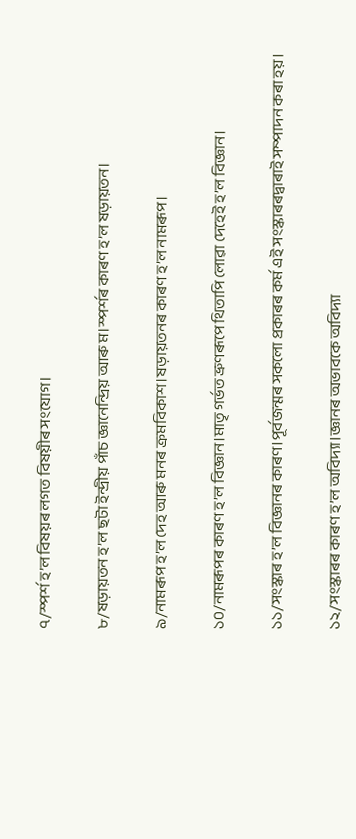৭/স্পৰ্শ হ’ল বিষয়ৰ লগত বিষয়ীৰ সংযোগ।

৮/ষড়ায়তন হ’ল ছটা ইন্দ্ৰীয় পাঁচ জ্ঞানেন্দ্ৰিয় আৰু ম।স্পৰ্শৰ কাৰণ হ’ল ষড়ায়তন।

৯/নামৰূপ হ’ল দেহ আৰু মনৰ ক্ৰমবিকাশ।ষড়ায়তনৰ কাৰণ হ’ল নামৰূপ।

১০/নামৰূপৰ কাৰণ হ’ল বিজ্ঞান।মাতৃ গৰ্ভত ভ্ৰুণৰূপে থিতাপি লোৱা দেহেই হ’ল বিজ্ঞান।

১১/সংস্কাৰ হ’ল বিজ্ঞানৰ কাৰণ।পূৰ্বজন্মৰ সকলো প্ৰকাৰৰ কৰ্ম এই সংস্কাৰৰদ্বাৰাই সম্পাদন কৰা হয়।

১২/সংস্কাৰৰ কাৰণ হ’ল অবিদ্যা।জ্ঞানৰ অভাবকে অবিদ্যা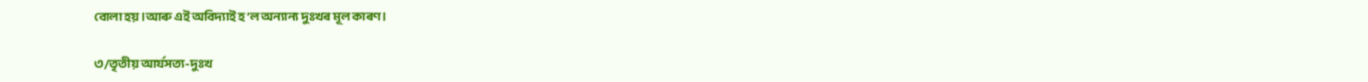বোলা হয়।আৰু এই অবিদ্যাই হ’ল অন্যান্য দুঃখৰ মূল কাৰণ।

৩/তৃতীয় আৰ্যসত্য-দুঃখ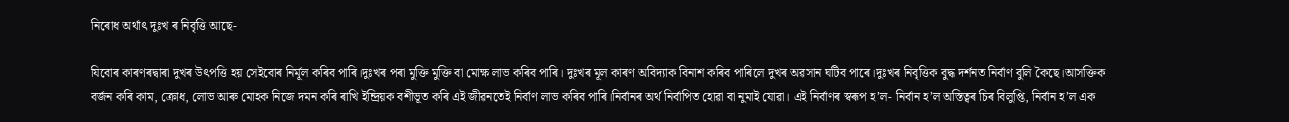নিৰোধ অৰ্থাৎ দুঃখ ৰ নিবৃত্তি আছে-

যিবোৰ কাৰণৰদ্বাৰা দুখৰ উৎপত্তি হয় সেইবোৰ নিৰ্মূল কৰিব পাৰি।দুঃখৰ পৰা মুক্তি মুক্তি বা মোক্ষ লাভ কৰিব পাৰি। দুঃখৰ মূল কাৰণ অবিদ্যাক বিনাশ কৰিব পাৰিলে দুখৰ অৱসান ঘটিব পাৰে।দুঃখৰ নিবৃত্তিক বুদ্ধ দৰ্শনত নিৰ্বাণ বুলি কৈছে।আসক্তিক বৰ্জন কৰি কাম, ক্ৰোধ, লোভ আৰু মোহক নিজে দমন কৰি ৰাখি ইন্দ্ৰিয়ক বশীভূত কৰি এই জীৱনতেই নিৰ্বাণ লাভ কৰিব পাৰি।নিৰ্বানৰ অৰ্থ নিৰ্বাপিত হোৱা বা নুমাই যোৱা। এই নিৰ্বাণৰ স্বৰূপ হ’ল- নিৰ্বান হ’ল অস্তিত্বৰ চিৰ বিলুপ্তি, নিৰ্বান হ’ল এক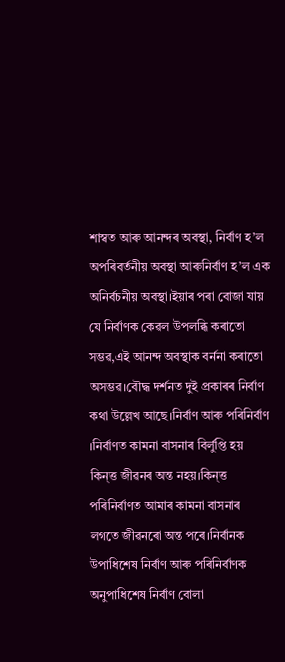শাস্বত আৰু আনন্দৰ অবস্থা, নিৰ্বাণ হ’ল অপৰিবৰ্তনীয় অবস্থা আৰুনিৰ্বাণ হ’ল এক অনিৰ্বচনীয় অবস্থা।ইয়াৰ পৰা বোজা যায় যে নিৰ্বাণক কেৱল উপলব্ধি কৰাতো সম্ভৱ,এই আনন্দ অবস্থাক বৰ্ননা কৰাতো অসম্ভৱ।বৌদ্ধ দৰ্শনত দুই প্ৰকাৰৰ নিৰ্বাণ কথা উল্লেখ আছে।নিৰ্বাণ আৰু পৰিনিৰ্বাণ ।নিৰ্বাণত কামনা বাসনাৰ বিৰ্লুপ্তি হয় কিন্ত্ত জীৱনৰ অন্ত নহয়।কিন্ত্ত পৰিনিৰ্বাণত আমাৰ কামনা বাসনাৰ লগতে জীৱনৰো অন্ত পৰে।নিৰ্বানক উপাধিশেষ নিৰ্বাণ আৰু পৰিনিৰ্বাণক অনুপাধিশেষ নিৰ্বাণ বোলা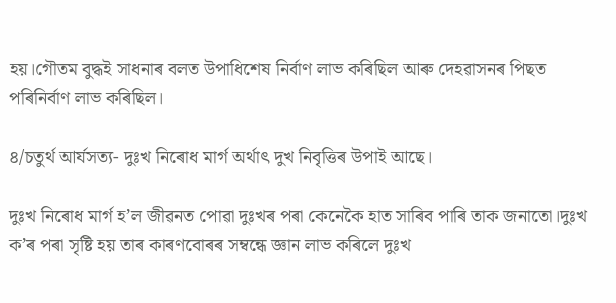হয়।গৌতম বুদ্ধই সাধনাৰ বলত উপাধিশেষ নিৰ্বাণ লাভ কৰিছিল আৰু দেহৱাসনৰ পিছত পৰিনিৰ্বাণ লাভ কৰিছিল।

৪/চতুৰ্থ আৰ্যসত্য- দুঃখ নিৰোধ মাৰ্গ অৰ্থাৎ দুখ নিবৃত্তিৰ উপাই আছে।

দুঃখ নিৰোধ মাৰ্গ হ’ল জীৱনত পোৱা দুঃখৰ পৰা কেনেকৈ হাত সাৰিব পাৰি তাক জনাতো।দুঃখ ক’ৰ পৰা সৃষ্টি হয় তাৰ কাৰণবোৰৰ সম্বন্ধে জ্ঞান লাভ কৰিলে দুঃখ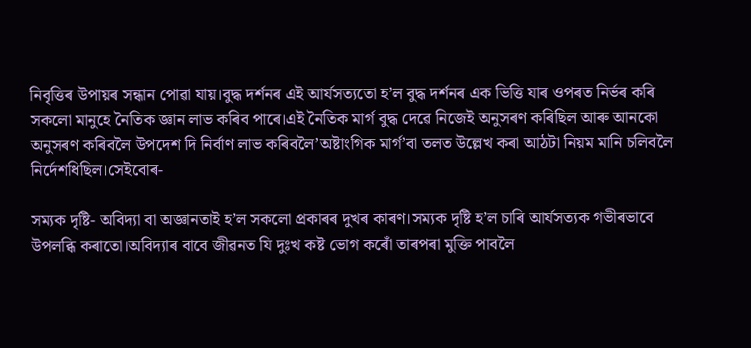নিবৃত্তিৰ উপায়ৰ সন্ধান পোৱা যায়।বুদ্ধ দৰ্শনৰ এই আৰ্যসত্যতো হ’ল বুদ্ধ দৰ্শনৰ এক ভিত্তি যাৰ ওপৰত নিৰ্ভৰ কৰি সকলো মানুহে নৈতিক জ্ঞান লাভ কৰিব পাৰে।এই নৈতিক মাৰ্গ বুদ্ধ দেৱে নিজেই অনুসৰণ কৰিছিল আৰু আনকো অনুসৰণ কৰিবলৈ উপদেশ দি নিৰ্বাণ লাভ কৰিবলৈ’অষ্টাংগিক মাৰ্গ’বা তলত উল্লেখ কৰা আঠটা নিয়ম মানি চলিবলৈ নিৰ্দেশধিছিল।সেইবোৰ-

সম্যক দৃষ্টি- অবিদ্যা বা অজ্ঞানতাই হ’ল সকলো প্ৰকাৰৰ দুখৰ কাৰণ।সম্যক দৃষ্টি হ’ল চাৰি আৰ্যসত্যক গভীৰভাবে উপলব্ধি কৰাতো।অবিদ্যাৰ বাবে জীৱনত যি দুঃখ কষ্ট ভোগ কৰোঁ তাৰপৰা মুক্তি পাবলৈ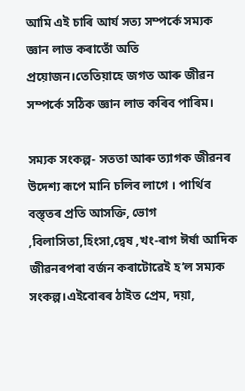আমি এই চাৰি আৰ্য সত্য সম্পৰ্কে সম্যক জ্ঞান লাভ কৰাতোঁ অতি প্ৰয়োজন।তেতিয়াহে জগত আৰু জীৱন সম্পৰ্কে সঠিক জ্ঞান লাভ কৰিব পাৰিম।

সম্যক সংকল্প- সততা আৰু ত্যাগক জীৱনৰ উদেশ্য ৰূপে মানি চলিব লাগে । পাৰ্থিব বস্ত্তৰ প্ৰতি আসক্তি, ভোগ ,বিলাসিতা,হিংসা,দ্বেষ ,খং-ৰাগ ঈৰ্ষা আদিক জীৱনৰপৰা বৰ্জন কৰাটোৱেই হ’ল সম্যক সংকল্প।এইবোৰৰ ঠাইত প্ৰেম, দয়া,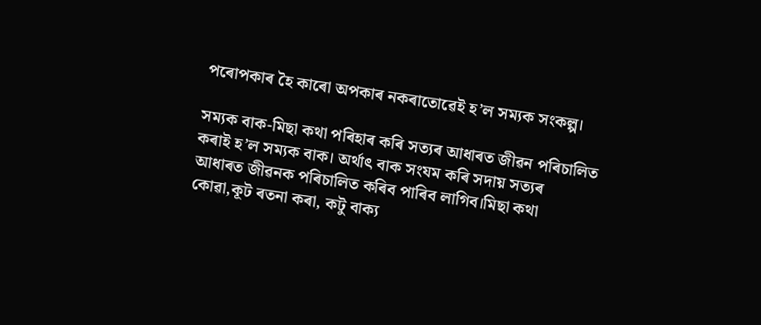পৰোপকাৰ হৈ কাৰো অপকাৰ নকৰাতোৱেই হ’ল সম্যক সংকল্প।

সম্যক বাক-মিছা কথা পৰিহাৰ কৰি সত্যৰ আধাৰত জীৱন পৰিচালিত কৰাই হ’ল সম্যক বাক। অৰ্থাৎ বাক সংযম কৰি সদায় সত্যৰ আধাৰত জীৱনক পৰিচালিত কৰিব পাৰিব লাগিব।মিছা কথা কোৱা,কূট ৰতনা কৰা, কটু বাক্য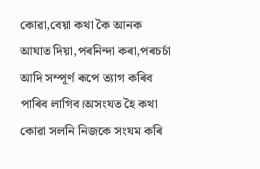কোৱা,বেয়া কথা কৈ আনক আঘাত দিয়া,পৰনিন্দা কৰা,পৰচৰ্চা আদি সম্পূৰ্ণ ৰূপে ত্যাগ কৰিব পাৰিব লাগিব।অসংযত হৈ কথা কোৱা সলনি নিজকে সংযম কৰি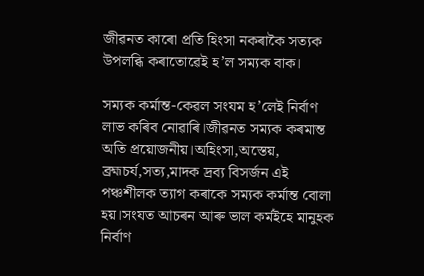জীৱনত কাৰো প্ৰতি হিংসা নকৰাকৈ সত্যক উপলব্ধি কৰাতোৱেই হ’ল সম্যক বাক।

সম্যক কৰ্মান্ত-কেৱল সংযম হ’লেই নিৰ্বাণ লাভ কৰিব নোৱাৰি।জীৱনত সম্যক কৰমান্ত অতি প্ৰয়োজনীয়।অহিংসা,অস্তেয়, ব্ৰহ্মচৰ্য,সত্য,মাদক দ্ৰব্য বিসৰ্জন এই পঞ্চশীলক ত্যাগ কৰাকে সম্যক কৰ্মান্ত বোলা হয়।সংযত আচৰন আৰু ভাল কৰ্মইহে মানুহক নিৰ্বাণ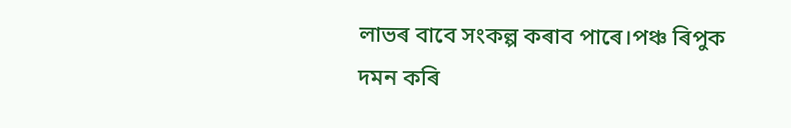লাভৰ বাবে সংকল্প কৰাব পাৰে।পঞ্চ ৰিপুক দমন কৰি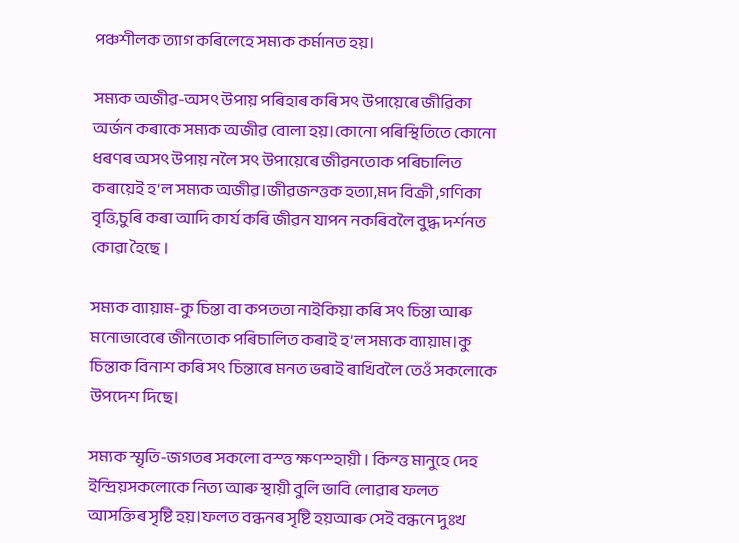পঞ্চশীলক ত্যাগ কৰিলেহে সম্যক কৰ্মানত হয়।

সম্যক অজীৱ-অসৎ উপায় পৰিহাৰ কৰি সৎ উপায়েৰে জীৱিকা অৰ্জন কৰাকে সম্যক অজীৱ বোলা হয়।কোনো পৰিস্থিতিতে কোনো ধৰণৰ অসৎ উপায় নলৈ সৎ উপায়েৰে জীৱনতোক পৰিচালিত কৰায়েই হ’ল সম্যক অজীৱ।জীৱজন্ত্তক হত্যা,মদ বিক্ৰী ,গণিকা বৃত্তি,চুৰি কৰা আদি কাৰ্য কৰি জীৱন যাপন নকৰিবলৈ বুদ্ধ দৰ্শনত কোৱা হৈছে ।

সম্যক ব্যায়াম-কু চিন্তা বা কপততা নাইকিয়া কৰি সৎ চিন্তা আৰু মনোভাবেৰে জীনতোক পৰিচালিত কৰাই হ’ল সম্যক ব্যায়াম।কু চিন্তাক বিনাশ কৰি সৎ চিন্তাৰে মনত ভৰাই ৰাখিবলৈ তেওঁ সকলোকে উপদেশ দিছে।

সম্যক স্মৃতি-জগতৰ সকলো বস্ত্ত ক্ষণস্হায়ী । কিন্ত্ত মানুহে দেহ ইন্দ্ৰিয়সকলোকে নিত্য আৰু স্থায়ী বুলি ভাবি লোৱাৰ ফলত আসক্তিৰ সৃষ্টি হয়।ফলত বন্ধনৰ সৃষ্টি হয়আৰু সেই বন্ধনে দুঃখ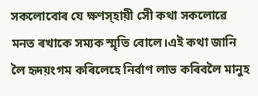সকলোবোৰ যে ক্ষণস্হায়ী সেী কথা সকলোৱে মনত ৰখাকে সম্যক স্মৃতি বোলে।এই কথা জানি লৈ হৃদয়ংগম কৰিলেহে নিৰ্বাণ লাভ কৰিবলৈ মানুহ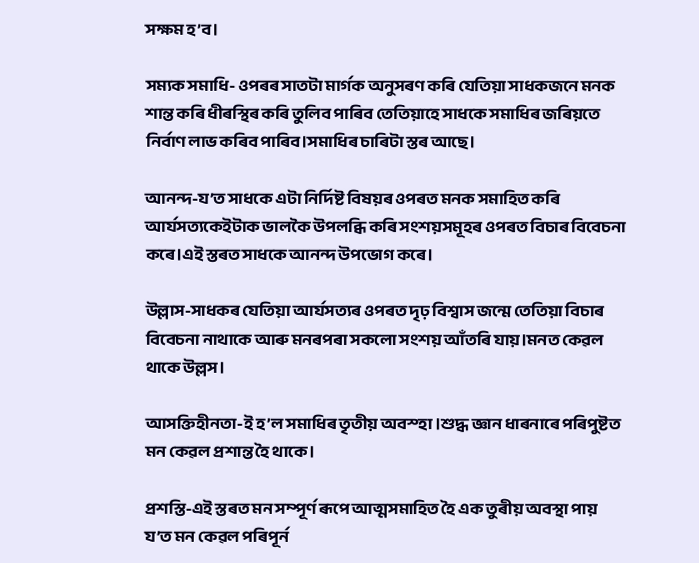সক্ষম হ’ব।

সম্যক সমাধি- ওপৰৰ সাতটা মাৰ্গক অনুসৰণ কৰি যেতিয়া সাধকজনে মনক শান্ত কৰি ধীৰস্থিৰ কৰি তুলিব পাৰিব তেতিয়াহে সাধকে সমাধিৰ জৰিয়তে নিৰ্বাণ লাভ কৰিব পাৰিব।সমাধিৰ চাৰিটা স্তৰ আছে।

আনন্দ-য’ত সাধকে এটা নিৰ্দিষ্ট বিষয়ৰ ওপৰত মনক সমাহিত কৰি আৰ্যসত্যকেইটাক ভালকৈ উপলব্ধি কৰি সংশয়সমূহৰ ওপৰত বিচাৰ বিবেচনা কৰে।এই স্তৰত সাধকে আনন্দ উপভোগ কৰে।

উল্লাস-সাধকৰ যেতিয়া আৰ্যসত্যৰ ওপৰত দৃঢ় বিশ্বাস জন্মে তেতিয়া বিচাৰ বিবেচনা নাথাকে আৰু মনৰপৰা সকলো সংশয় আঁতৰি যায়।মনত কেৱল থাকে উল্লস।

আসক্তিহীনতা-ই হ’ল সমাধিৰ তৃতীয় অবস্হা ।শুদ্ধ জ্ঞান ধাৰনাৰে পৰিপুষ্টত মন কেৱল প্ৰশান্ত হৈ থাকে।

প্ৰশস্তি-এই স্তৰত মন সম্পূৰ্ণ ৰূপে আত্মসমাহিত হৈ এক তুৰীয় অবস্থা পায় য’ত মন কেৱল পৰিপূৰ্ন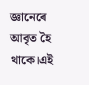জ্ঞানেৰে আবৃত হৈ থাকে।এই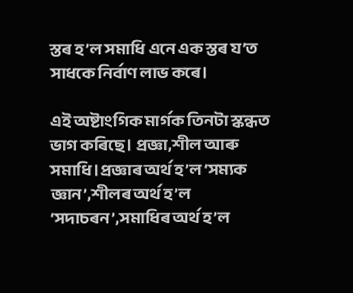স্তৰ হ’ল সমাধি এনে এক স্তৰ য’ত সাধকে নিৰ্বাণ লাভ কৰে।

এই অষ্টাংগিক মাৰ্গক তিনটা স্কন্ধত ভাগ কৰিছে। প্ৰজ্ঞা,শীল আৰু সমাধি।প্ৰজ্ঞাৰ অৰ্থ হ’ল ‘সম্যক জ্ঞান’,শীলৰ অৰ্থ হ’ল ‘সদাচৰন’,সমাধিৰ অৰ্থ হ’ল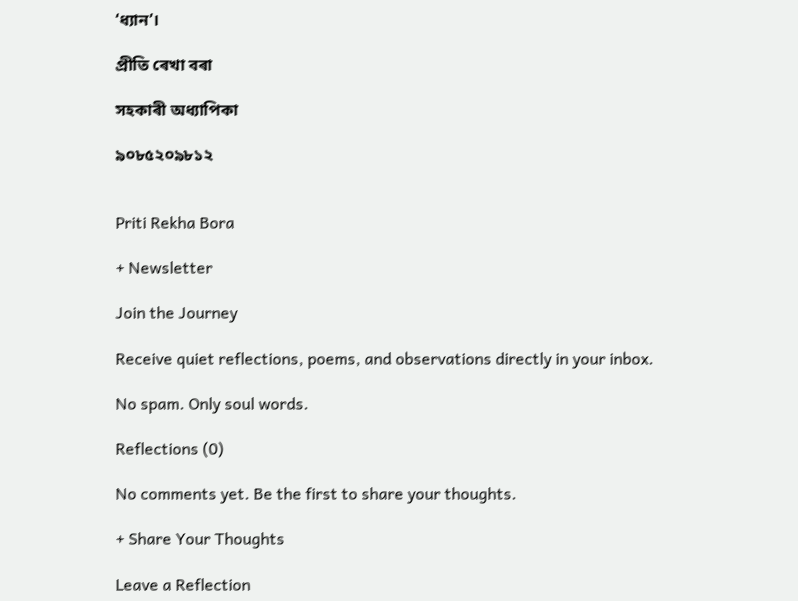‘ধ্যান’।

প্ৰীতি ৰেখা বৰা

সহকাৰী অধ্যাপিকা

৯০৮৫২০৯৮১২


Priti Rekha Bora

+ Newsletter

Join the Journey

Receive quiet reflections, poems, and observations directly in your inbox.

No spam. Only soul words.

Reflections (0)

No comments yet. Be the first to share your thoughts.

+ Share Your Thoughts

Leave a Reflection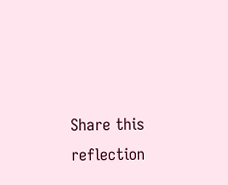Share this reflection